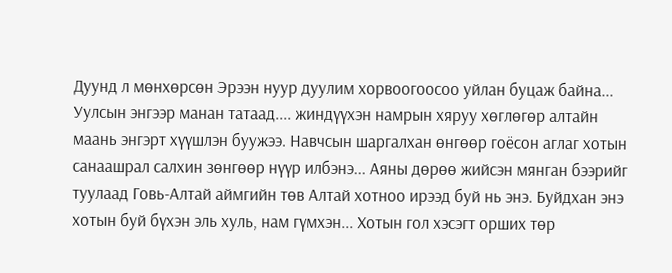Дуунд л мөнхөрсөн Эрээн нуур дуулим хорвоогоосоо уйлан буцаж байна...
Уулсын энгээр манан татаад.... жиндүүхэн намрын хяруу хөглөгөр алтайн маань энгэрт хүүшлэн буужээ. Навчсын шаргалхан өнгөөр гоёсон аглаг хотын санаашрал салхин зөнгөөр нүүр илбэнэ... Аяны дөрөө жийсэн мянган бээрийг туулаад Говь-Алтай аймгийн төв Алтай хотноо ирээд буй нь энэ. Буйдхан энэ хотын буй бүхэн эль хуль, нам гүмхэн... Хотын гол хэсэгт орших төр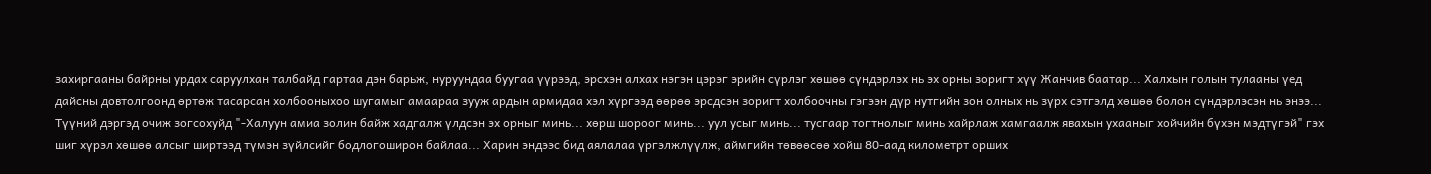захиргааны байрны урдах саруулхан талбайд гартаа дэн барьж, нуруундаа буугаа үүрээд, эрсхэн алхах нэгэн цэрэг эрийн сүрлэг хөшөө сүндэрлэх нь эх орны зоригт хүү Жанчив баатар... Халхын голын тулааны үед дайсны довтолгоонд өртөж тасарсан холбооныхоо шугамыг амаараа зууж ардын армидаа хэл хүргээд өөрөө эрсдсэн зоригт холбоочны гэгээн дүр нутгийн зон олных нь зүрх сэтгэлд хөшөө болон сүндэрлэсэн нь энээ... Түүний дэргэд очиж зогсохуйд "-Халуун амиа золин байж хадгалж үлдсэн эх орныг минь... хөрш шороог минь... уул усыг минь... тусгаар тогтнолыг минь хайрлаж хамгаалж явахын ухааныг хойчийн бүхэн мэдтүгэй" гэх шиг хүрэл хөшөө алсыг ширтээд түмэн зүйлсийг бодлогоширон байлаа... Харин эндээс бид аялалаа үргэлжлүүлж, аймгийн төвөөсөө хойш 80-аад километрт орших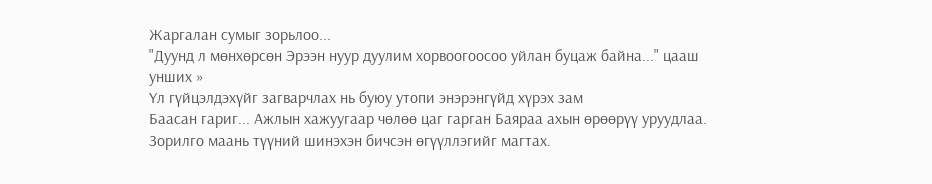Жаргалан сумыг зорьлоо...
"Дуунд л мөнхөрсөн Эрээн нуур дуулим хорвоогоосоо уйлан буцаж байна..." цааш унших »
Үл гүйцэлдэхүйг загварчлах нь буюу утопи энэрэнгүйд хүрэх зам
Баасан гариг... Ажлын хажуугаар чөлөө цаг гарган Баяраа ахын өрөөрүү уруудлаа. Зорилго маань түүний шинэхэн бичсэн өгүүллэгийг магтах.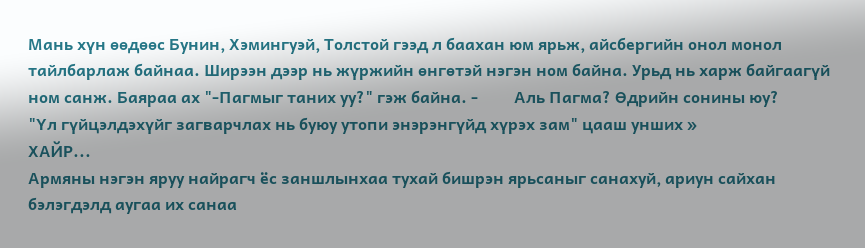Мань хүн өөдөөс Бунин, Хэмингуэй, Толстой гээд л баахан юм ярьж, айсбергийн онол монол тайлбарлаж байнаа. Ширээн дээр нь жүржийн өнгөтэй нэгэн ном байна. Урьд нь харж байгаагүй ном санж. Баяраа ах "-Пагмыг таних уу?" гэж байна. -         Аль Пагма? Өдрийн сонины юу?
"Үл гүйцэлдэхүйг загварчлах нь буюу утопи энэрэнгүйд хүрэх зам" цааш унших »
ХАЙР...
Армяны нэгэн яруу найрагч ёс заншлынхаа тухай бишрэн ярьсаныг санахуй, ариун сайхан бэлэгдэлд аугаа их санаа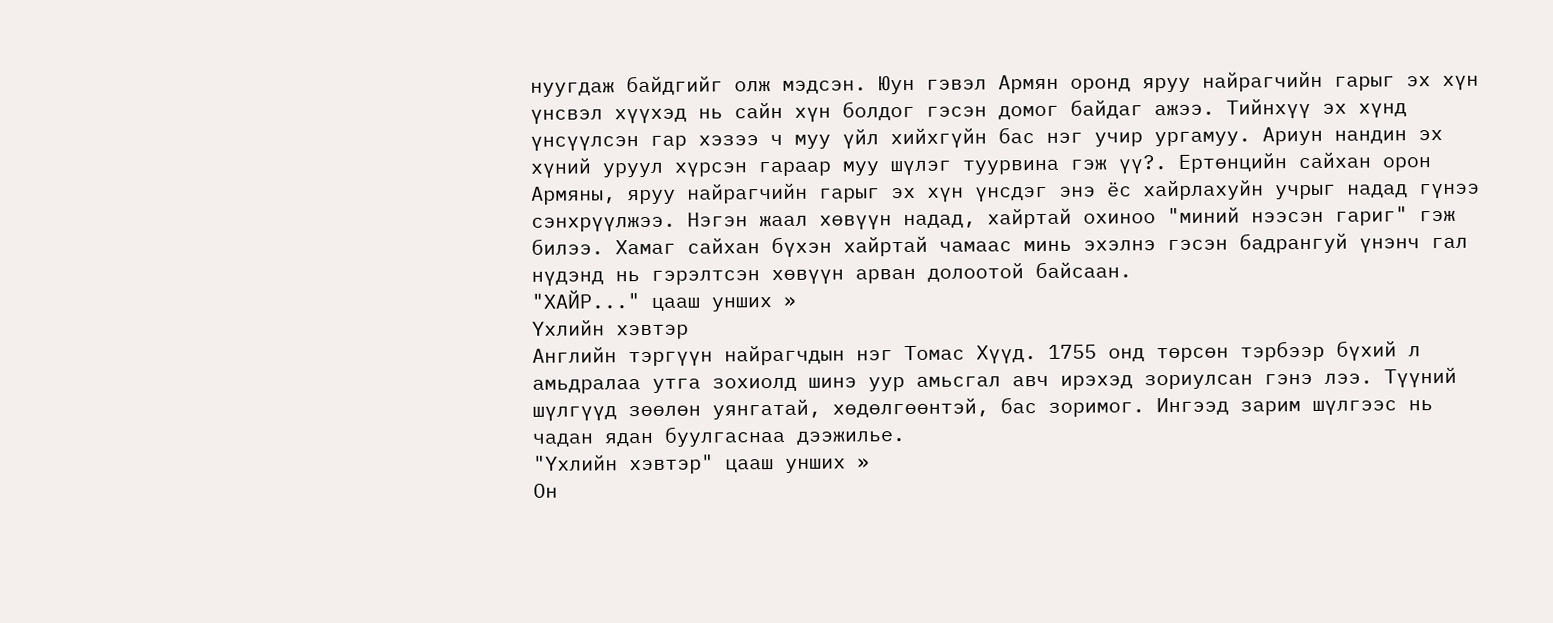нуугдаж байдгийг олж мэдсэн. Юун гэвэл Армян оронд яруу найрагчийн гарыг эх хүн үнсвэл хүүхэд нь сайн хүн болдог гэсэн домог байдаг ажээ. Тийнхүү эх хүнд үнсүүлсэн гар хэзээ ч муу үйл хийхгүйн бас нэг учир ургамуу. Ариун нандин эх хүний уруул хүрсэн гараар муу шүлэг туурвина гэж үү?. Ертөнцийн сайхан орон Армяны, яруу найрагчийн гарыг эх хүн үнсдэг энэ ёс хайрлахуйн учрыг надад гүнээ сэнхрүүлжээ. Нэгэн жаал хөвүүн надад, хайртай охиноо "миний нээсэн гариг" гэж билээ. Хамаг сайхан бүхэн хайртай чамаас минь эхэлнэ гэсэн бадрангуй үнэнч гал нүдэнд нь гэрэлтсэн хөвүүн арван долоотой байсаан.
"ХАЙР..." цааш унших »
Үхлийн хэвтэр
Английн тэргүүн найрагчдын нэг Томас Хүүд. 1755 онд төрсөн тэрбээр бүхий л амьдралаа утга зохиолд шинэ уур амьсгал авч ирэхэд зориулсан гэнэ лээ. Түүний шүлгүүд зөөлөн уянгатай, хөдөлгөөнтэй, бас зоримог. Ингээд зарим шүлгээс нь чадан ядан буулгаснаа дээжилье.
"Үхлийн хэвтэр" цааш унших »
Он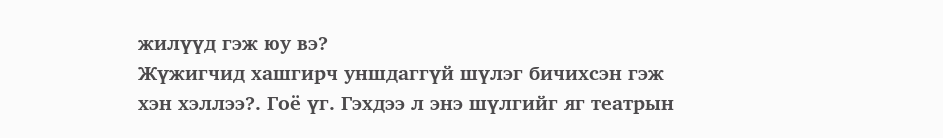жилүүд гэж юу вэ?
Жүжигчид хашгирч уншдаггүй шүлэг бичихсэн гэж хэн хэллээ?. Гоё үг. Гэхдээ л энэ шүлгийг яг театрын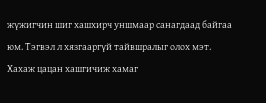жүжигчин шиг хашхирч уншмаар санагдаад байгаа юм. Тэгвэл л хязгааргүй тайвшралыг олох мэт. Хахаж цацан хашгичиж хамаг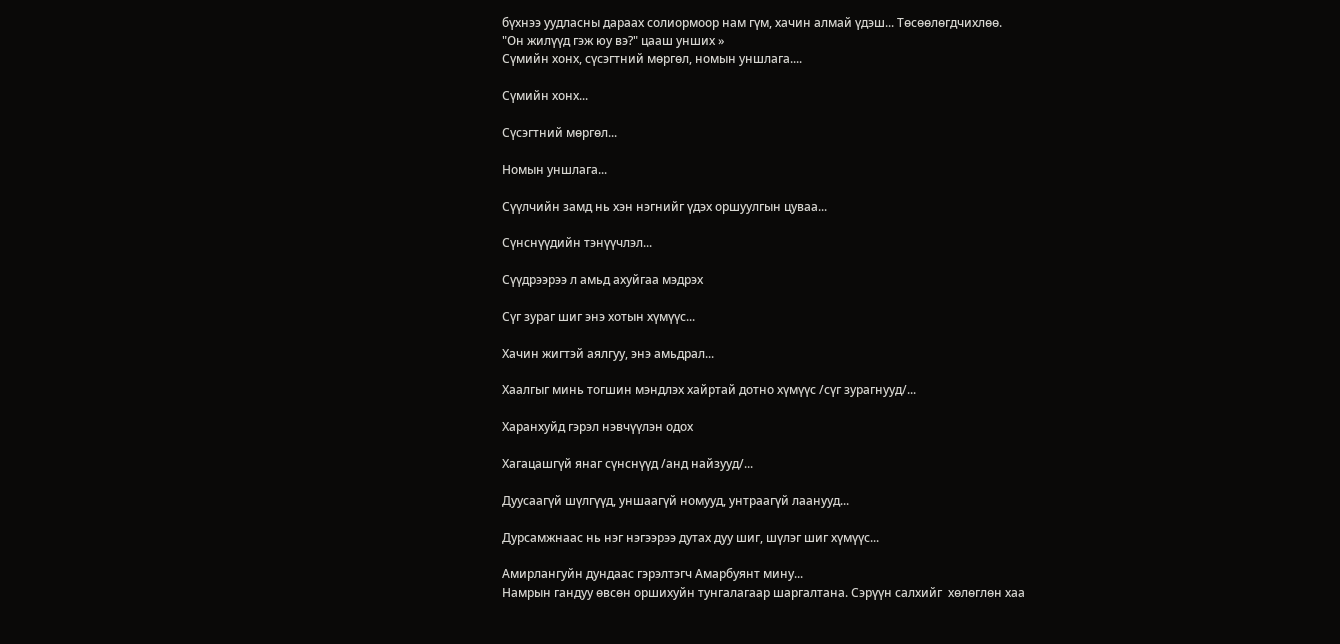бүхнээ уудласны дараах солиормоор нам гүм, хачин алмай үдэш... Төсөөлөгдчихлөө.
"Он жилүүд гэж юу вэ?" цааш унших »
Сүмийн хонх, сүсэгтний мөргөл, номын уншлага....

Сүмийн хонх...

Сүсэгтний мөргөл...

Номын уншлага...

Сүүлчийн замд нь хэн нэгнийг үдэх оршуулгын цуваа...

Сүнснүүдийн тэнүүчлэл...

Сүүдрээрээ л амьд ахуйгаа мэдрэх

Сүг зураг шиг энэ хотын хүмүүс...

Хачин жигтэй аялгуу, энэ амьдрал...

Хаалгыг минь тогшин мэндлэх хайртай дотно хүмүүс /сүг зурагнууд/...

Харанхуйд гэрэл нэвчүүлэн одох

Хагацашгүй янаг сүнснүүд /анд найзууд/...

Дуусаагүй шүлгүүд, уншаагүй номууд, унтраагүй лаанууд...

Дурсамжнаас нь нэг нэгээрээ дутах дуу шиг, шүлэг шиг хүмүүс...

Амирлангуйн дундаас гэрэлтэгч Амарбуянт мину...
Намрын гандуу өвсөн оршихуйн тунгалагаар шаргалтана. Сэрүүн салхийг  хөлөглөн хаа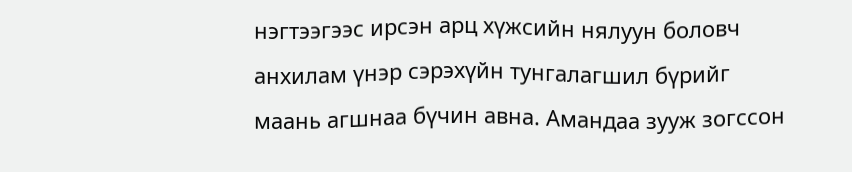нэгтээгээс ирсэн арц хүжсийн нялуун боловч анхилам үнэр сэрэхүйн тунгалагшил бүрийг маань агшнаа бүчин авна. Амандаа зууж зогссон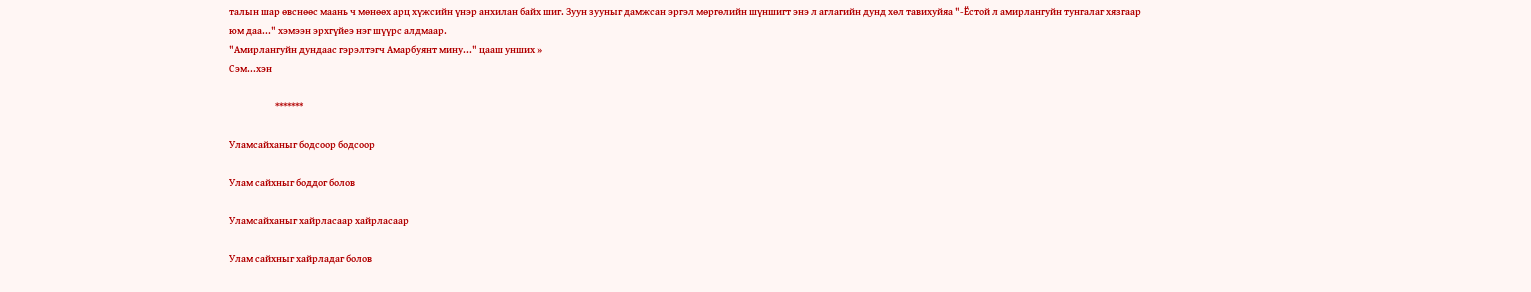талын шар өвснөөс маань ч мөнөөх арц хүжсийн үнэр анхилан байх шиг. Зуун зууныг дамжсан эргэл мөргөлийн шүншигт энэ л аглагийн дунд хөл тавихуйяа "-Ёстой л амирлангуйн тунгалаг хязгаар юм даа..." хэмээн эрхгүйеэ нэг шүүрс алдмаар.
"Амирлангуйн дундаас гэрэлтэгч Амарбуянт мину..." цааш унших »
Сэм...хэн

                       *******

Уламсайханыг бодсоор бодсоор

Улам сайхныг боддог болов

Уламсайханыг хайрласаар хайрласаар

Улам сайхныг хайрладаг болов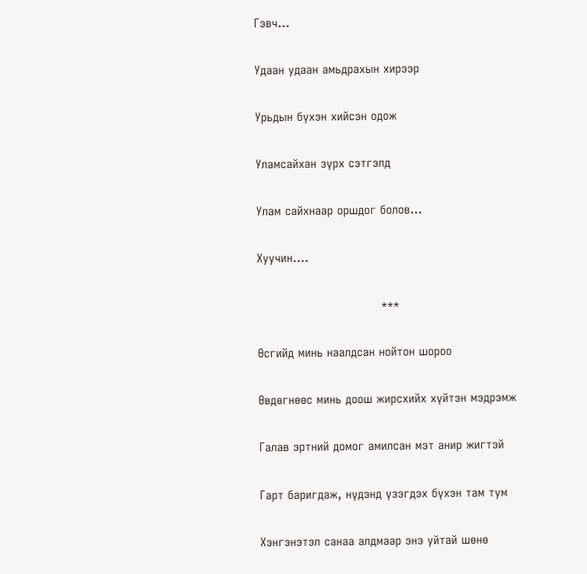Гэвч...

Удаан удаан амьдрахын хирээр

Урьдын бүхэн хийсэн одож

Уламсайхан зүрх сэтгэлд

Улам сайхнаар оршдог болов...

Хуучин....

                               ***

Өсгийд минь наалдсан нойтон шороо

Өвдөгнөөс минь доош жирсхийх хүйтэн мэдрэмж

Галав эртний домог амилсан мэт анир жигтэй

Гарт баригдаж, нүдэнд үзэгдэх бүхэн там тум

Хэнгэнэтэл санаа алдмаар энэ уйтай шөнө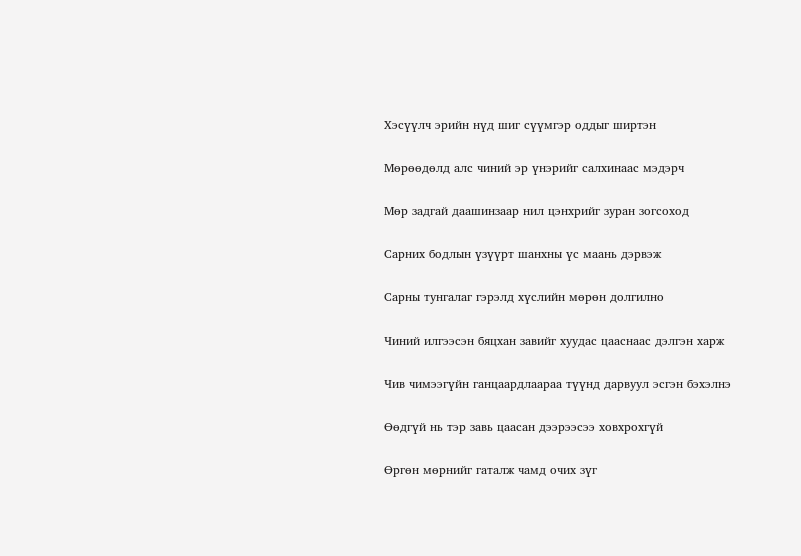Хэсүүлч эрийн нүд шиг сүүмгэр оддыг ширтэн

Мөрөөдөлд алс чиний эр үнэрийг салхинаас мэдэрч

Мөр задгай даашинзаар нил цэнхрийг зуран зогсоход

Сарних бодлын үзүүрт шанхны үс маань дэрвэж

Сарны тунгалаг гэрэлд хүслийн мөрөн долгилно

Чиний илгээсэн бяцхан завийг хуудас цааснаас дэлгэн харж

Чив чимээгүйн ганцаардлаараа түүнд дарвуул эсгэн бэхэлнэ

Өөдгүй нь тэр завь цаасан дээрээсээ ховхрохгүй

Өргөн мөрнийг гаталж чамд очих зүг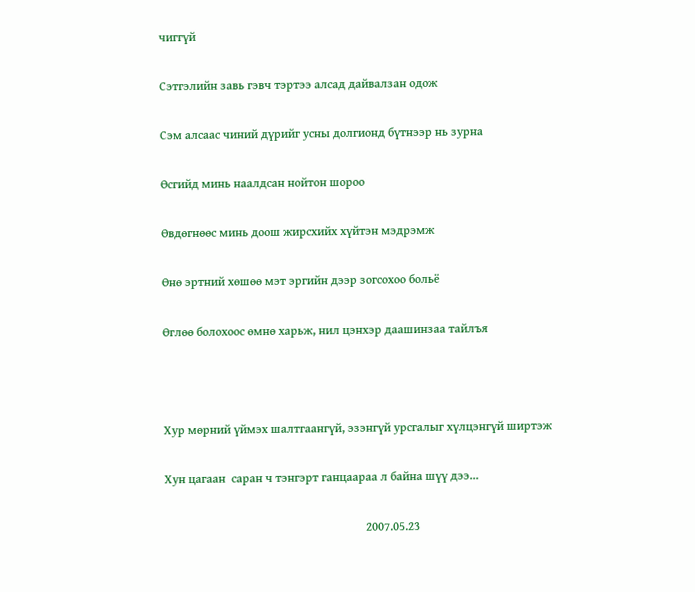чиггүй

Сэтгэлийн завь гэвч тэртээ алсад дайвалзан одож

Сэм алсаас чиний дүрийг усны долгионд бүтнээр нь зурна

Өсгийд минь наалдсан нойтон шороо

Өвдөгнөөс минь доош жирсхийх хүйтэн мэдрэмж

Өнө эртний хөшөө мэт эргийн дээр зогсохоо больё

Өглөө болохоос өмнө харьж, нил цэнхэр даашинзаа тайлъя



Хур мөрний үймэх шалтгаангүй, эзэнгүй урсгалыг хүлцэнгүй ширтэж

Хун цагаан  саран ч тэнгэрт ганцаараа л байна шүү дээ...

                                                                   2007.05.23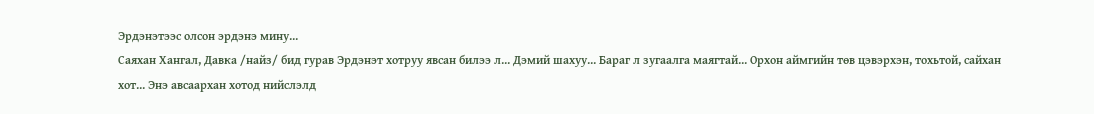Эрдэнэтээс олсон эрдэнэ мину...
Саяхан Хангал, Давка /найз/ бид гурав Эрдэнэт хотруу явсан билээ л... Дэмий шахуу... Бараг л зугаалга маягтай... Орхон аймгийн төв цэвэрхэн, тохьтой, сайхан хот... Энэ авсаархан хотод нийслэлд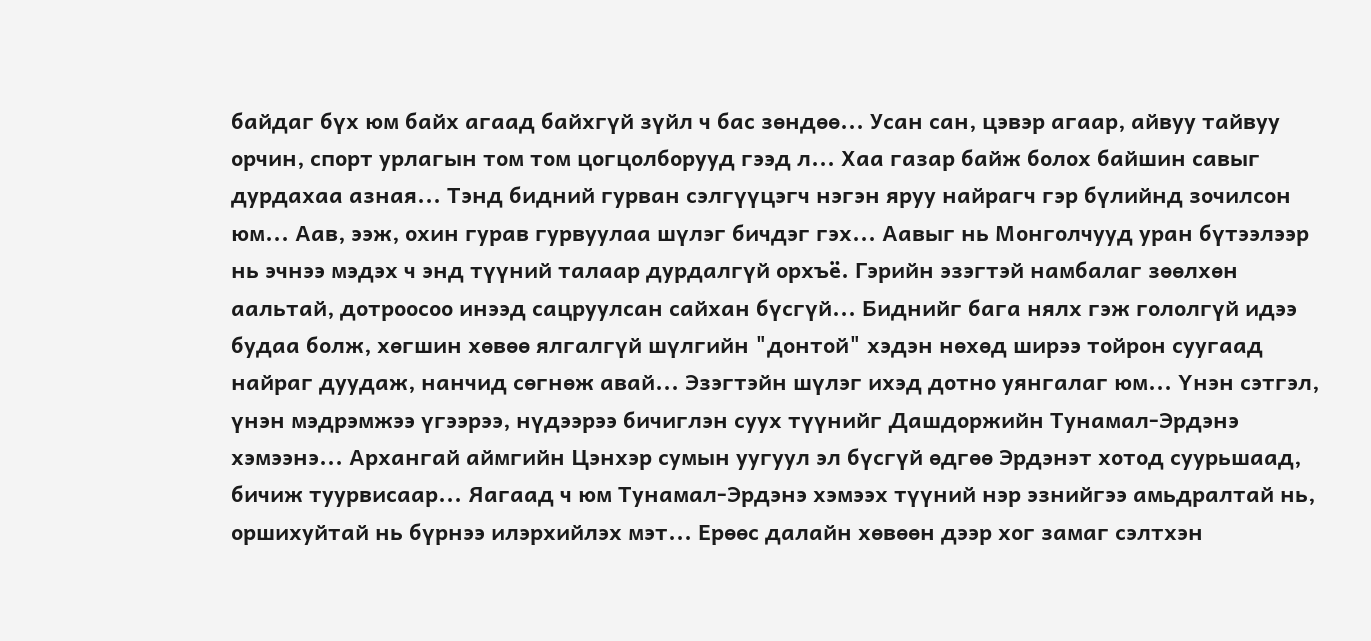байдаг бүх юм байх агаад байхгүй зүйл ч бас зөндөө... Усан сан, цэвэр агаар, айвуу тайвуу орчин, спорт урлагын том том цогцолборууд гээд л... Хаа газар байж болох байшин савыг дурдахаа азная... Тэнд бидний гурван сэлгүүцэгч нэгэн яруу найрагч гэр бүлийнд зочилсон юм... Аав, ээж, охин гурав гурвуулаа шүлэг бичдэг гэх... Аавыг нь Монголчууд уран бүтээлээр нь эчнээ мэдэх ч энд түүний талаар дурдалгүй орхъё. Гэрийн эзэгтэй намбалаг зөөлхөн аальтай, дотроосоо инээд сацруулсан сайхан бүсгүй... Биднийг бага нялх гэж гололгүй идээ будаа болж, хөгшин хөвөө ялгалгүй шүлгийн "донтой" хэдэн нөхөд ширээ тойрон суугаад найраг дуудаж, нанчид сөгнөж авай... Эзэгтэйн шүлэг ихэд дотно уянгалаг юм... Үнэн сэтгэл, үнэн мэдрэмжээ үгээрээ, нүдээрээ бичиглэн суух түүнийг Дашдоржийн Тунамал-Эрдэнэ хэмээнэ... Архангай аймгийн Цэнхэр сумын уугуул эл бүсгүй өдгөө Эрдэнэт хотод суурьшаад, бичиж туурвисаар... Яагаад ч юм Тунамал-Эрдэнэ хэмээх түүний нэр эзнийгээ амьдралтай нь, оршихуйтай нь бүрнээ илэрхийлэх мэт... Ерөөс далайн хөвөөн дээр хог замаг сэлтхэн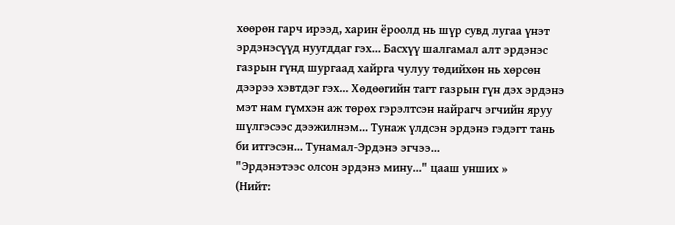хөөрөн гарч ирээд, харин ёроолд нь шүр сувд лугаа үнэт эрдэнэсүүд нуугддаг гэх... Басхүү шалгамал алт эрдэнэс газрын гүнд шургаад хайрга чулуу төдийхөн нь хөрсөн дээрээ хэвтдэг гэх... Хөдөөгийн тагт газрын гүн дэх эрдэнэ мэт нам гүмхэн аж төрөх гэрэлтсэн найрагч эгчийн яруу шүлгэсээс дээжилнэм... Тунаж үлдсэн эрдэнэ гэдэгт тань би итгэсэн... Тунамал-Эрдэнэ эгчээ...
"Эрдэнэтээс олсон эрдэнэ мину..." цааш унших »
(Нийт: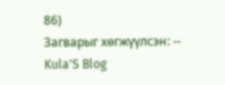86)
Загварыг хөгжүүлсэн: -- Kula'S Blog